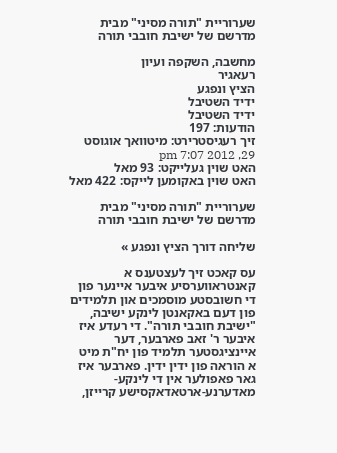שערוריית "תורה מסיני" מבית מדרשם של ישיבת חובבי תורה

מחשבה, השקפה ועיון
רעאגיר
הציץ ונפגע
ידיד השטיבל
ידיד השטיבל
הודעות: 197
זיך רעגיסטרירט: מיטוואך אוגוסט 29, 2012 7:07 pm
האט שוין געלייקט: 93 מאל
האט שוין באקומען לייקס: 422 מאל

שערוריית "תורה מסיני" מבית מדרשם של ישיבת חובבי תורה

שליחה דורך הציץ ונפגע »

עס קאכט זיך לעצטענס א קאנטראווערסיע איבער איינער פון די חשובסטע מוסמכים און תלמידים פון דעם באקאנטן לינקע ישיבה, "ישיבת חובבי תורה". די רעדע איז איבער ר' זאב פארבער, דער איינציגסטער תלמיד פון יח"ת מיט א הוראה פון ידין ידין. פארבער איז גאר פאפולער אין די לינקע-מאדערנע-ארטאדאקסישע קרייזן,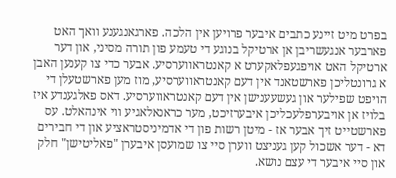בפרט מיט זיינע כתבים איבער פרויען אין הלכה. פארגאנגענע וואך האט פארבער אנגעשריבן אן ארטיקל בנוגע די טעמע פון תורה מסיני, און דער ארטיקל האט אויפגעפלאקערט א קאנטראווערסיע. אבער כדי צו קענען האבן א גרונטליכן פארשטאנד אין דעם קאנטראווערסיע, מוז מען פארשטעלן די הויפט שפילער און געשעענישן אין דעם קאנטראווערסיע. דאס פאלגענדע איז בלויז אן אויבערפלעכליכן איבערזיכט, מער כראנאלאגיע ווי אינהאלט. עס פארשטייט זיך אבער אז - מיטן רשות פון די אדמיניסטראציע און די חבירים דא - דער אשכול קען געניצט ווערן סיי צו שמועסן איבערן "פאליטישן" חלק און סיי איבער די עצם נושא.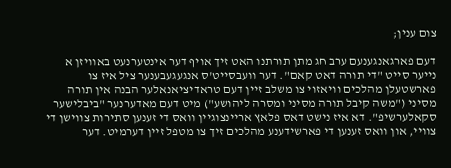צום ענין;

דעם פארגאנגענעם ערב חג מתן תורתנו האט זיך אויף דער אינטערנעט באוויזן א נייער סייט "די תורה דאט קאם". דער וועבסייט'ס אנגעגעבענער ציל איז צו פארשטעלן מהלכים וויאזוי צו משלב זיין דעם טראדיציאנאלער הבנה אין תורה מסיני ("משה קיבל תורה מסיני ומסרה ליהושע") מיט דעם מאדערנער "ביבלישער סקאלערשיפ". דא איז נישט דאס פלאץ אריינצוגיין וואס די זענען סתירות צווישן די צוויי, און וואס זענען די פארשידענע מהלכים זיך צו מטפל זיין דערמיט. דער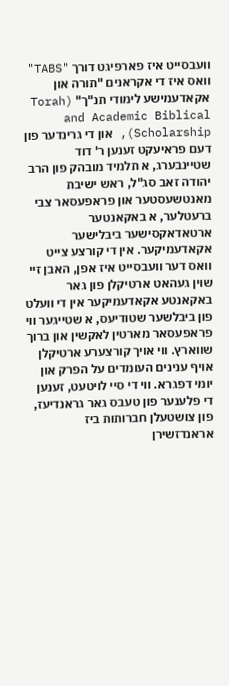וועבסייט איז פארפיגט דורך "TABS" וואס איז די אקראנים "תורה און אקאדעמישע לימודי תנ"ך" (Torah and Academic Biblical Scholarship), און די גרינדער פון דעם פראיעקט זענען ר' דוד שטיינבערג, א תלמיד מובהק פון הרב יהודה זאב סג"ל, ראש ישיבת מאנטשעסטער און פראפעסאר צבי ברעטלער, א באקאנטער ארטאדאקסישער ביבלישער אקאדעמיקער. אין די קורצע צייט וואס דער וועבסייט איז אפן, האבן זיי שוין געהאט ארטיקלן פון גאר באקאנטע אקאדעמיקער אין די וועלט פון ביבלשער שטודיעס, א שטייגער ווי פראפעסאר מארטין לאקשין און ברוך שווארץ. ווי אויך קורצערע ארטיקלן אויף ענינים העומדים על הפרק און יומי דפגרא. ווי די סיי לויטעט, זענען די פלענער פון טעבס גאר גראנדיעז, פון צושטעלן חברותות ביז אראנדזשירן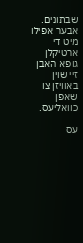שבתונים. אבער אפילו מיט די ארטיקלן גופא האבן זיי שוין באוויזן צו שאפן כוואליעס.

עס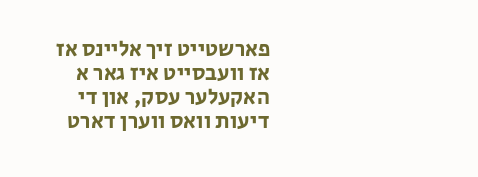פארשטייט זיך אליינס אז אז וועבסייט איז גאר א האקעלער עסק, און די דיעות וואס ווערן דארט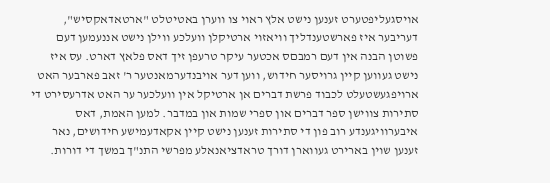אויסגעליפטערט זענען נישט אלץ ראוי צו ווערן באטיטלט "ארטאדאקסיש", דעריבער איז פארשטענדליך וויאזוי ארטיקלן וועלכע ווילן נישט אננעמען דעם פשוטן הבנה אין דעם רמבםס אכטער עיקר טרעפן זיך דאס פלאץ דארט. עס איז נישט געווען קיין גרויסער חידוש, ווען דער אויבנדערמאנטער ר' זאב פארבער האט ארויפגעשטעלט לכבוד פרשת דברים אן ארטיקל אין וועלכער ער האט אדרעסירט די סתירות צווישן ספר דברים און ספרי שמות און במדבר. למען האמת, דאס איבערוויגענדע רוב פון די סתירות זענען נישט קיין אקאדעמישע חידושים, נאר זענען שוין בארירט געווארן דורך טראדציאנאלע מפרשי התנ"ך במשך די דורות.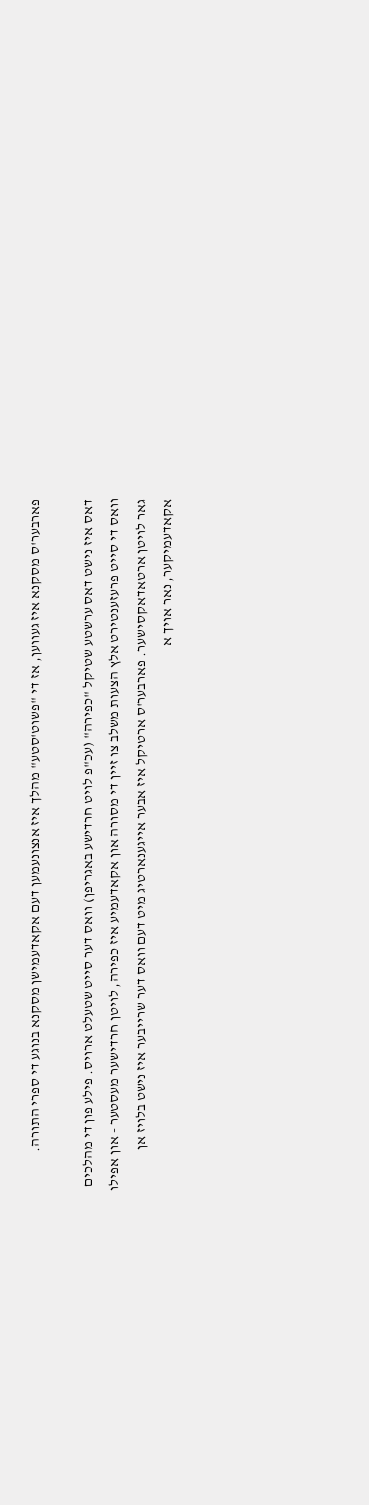פארבער'ס מסקנא איז געווען, אז די "פשוט'סטע" מהלך איז אנצונעמען דעם אקאדעמישן מסקנא בנוגע די ספרי התורה.

דאס איז נישט דאס ערשטע שטיקל "כפירה" (עכ"פ לויט חרדישע באגריפן) וואס דער סייט שטעלט ארויס. פילע פון די מהלכים וואס די סייט פרעזענטירט אלץ הצעות משלב צו זיין די מסורה און אקאדעמיע איז כפירה, לויטן חרדישער מעסטער - און אפילו גאר לויטן ארטאדאקסישער. פארבער'ס ארטיקל איז אבער אייגענארטיג מיט דעם וואס דער שרייבער איז נישט בלויז אן אקאדעמיקער, נאר אויך א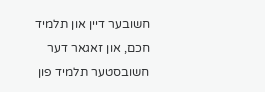חשובער דיין און תלמיד חכם, און זאגאר דער חשובסטער תלמיד פון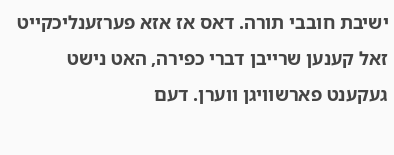ישיבת חובבי תורה. דאס אז אזא פערזענליכקייט זאל קענען שרייבן דברי כפירה, האט נישט געקענט פארשוויגן ווערן. דעם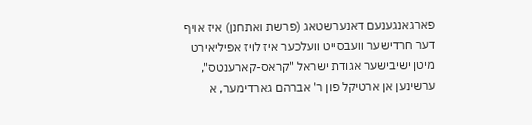פארגאנגענעם דאנערשטאג (פרשת ואתחנן) איז אויף דער חרדישער וועבסייט וועלכער איז לויז אפיליאירט מיטן ישיבישער אגודת ישראל "קראס-קארענטס", ערשינען אן ארטיקל פון ר' אברהם גארדימער, א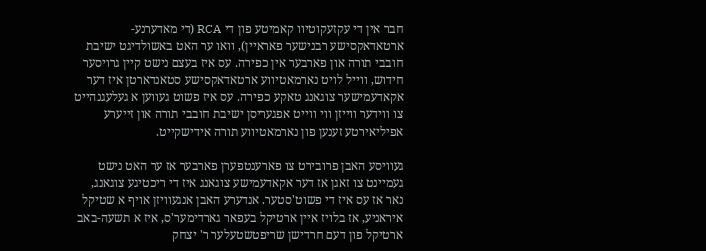חבר אין די עקזעקוטיוו קאמיטע פון די RCA (די מאדערנע-ארטאדאקסישע רבנישער פאראיין), וואו ער האט באשולדיגט ישיבת חובבי תורה און פארבער אין כפירה. עס איז בעצם נישט קיין גרויסער חידוש, ווייל לויט נארמאטיווע ארטאדאקסישע סטאנדארטן איז דער אקאדעמישער צוגאנג טאקע כפירה. עס איז פשוט געווען א געלעגנהייט צו ווידער ווייזן ווי ווייט אפגעריסן ישיבת חובבי תורה און זייערע אפיליאירטע זענען פון נארמאטיווע תורה אידישקייט.

געוויסע האבן פרובירט צו פארענטפערן פארבער אז ער האט נישט געמיינט צו זאגן אז דער אקאדעמישע צוגאנג איז די ריכטיגע צוגאנג, נאר אז עס איז די פשוט'סטער. אנדערע האבן אנגעוויזן אויף א שטיקל איראניע, אז בלויז איין ארטיקל בעפאר גארדימער'ס, איז א תשעה-באב ארטיקל פון דעם חרדישן שריפטשטעלער ר' יצחק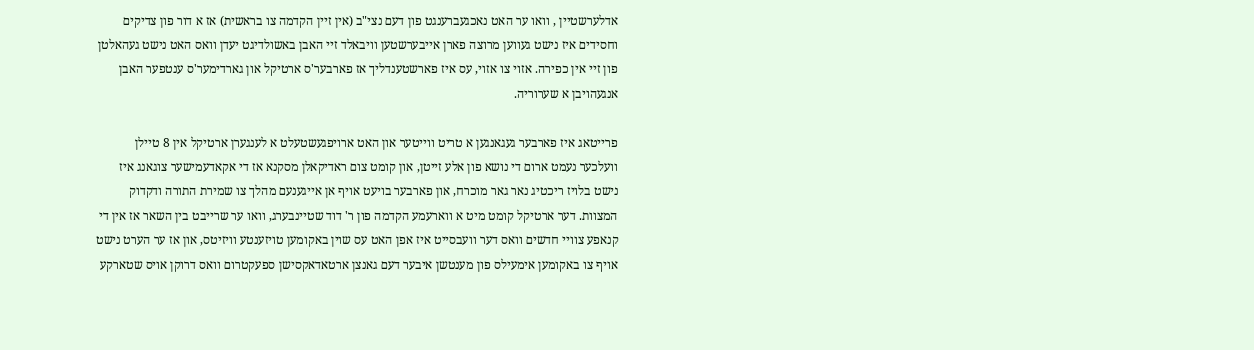אדלערשטיין , וואו ער האט נאכגעברענגט פון דעם נצי"ב (אין זיין הקדמה צו בראשית) אז א דור פון צדיקים וחסידים איז נישט געווען מרוצה פארן אייבערשטען וויבאלד זיי האבן באשולדיגט יעדן וואס האט נישט געהאלטן פון זיי אין כפירה. אזוי צו אזוי, עס איז פארשטענדליך אז פארבער'ס ארטיקל און גארדימער'ס ענטפער האבן אנגעהויבן א שערוריה.

פרייטאג איז פארבער געגאנגען א טריט ווייטער און האט ארויפגעשטעלט א לענגערן ארטיקל אין 8 טיילן וועלכער נעמט ארום די נושא פון אלע זייטן, און קומט צום ראדיקאלן מסקנא אז די אקאדעמישער צוגאנג איז נישט בלויז ריכטיג נאר גאר מוכרח, און פארבער בויעט אויף אן אייגענעם מהלך צו שמירת התורה ודקדוק המצוות. דער ארטיקל קומט מיט א ווארעמע הקדמה פון ר' דוד שטיינבערג, וואו ער שרייבט בין השאר אז אין די קנאפע צוויי חדשים וואס דער וועבסייט איז אפן האט עס שוין באקומען טויזענטע וויזיטס, און אז ער הערט נישט אויף צו באקומען אימעילס פון מענטשן איבער דעם גאנצן ארטאדאקסישן ספעקטרום וואס דרוקן אויס שטארקע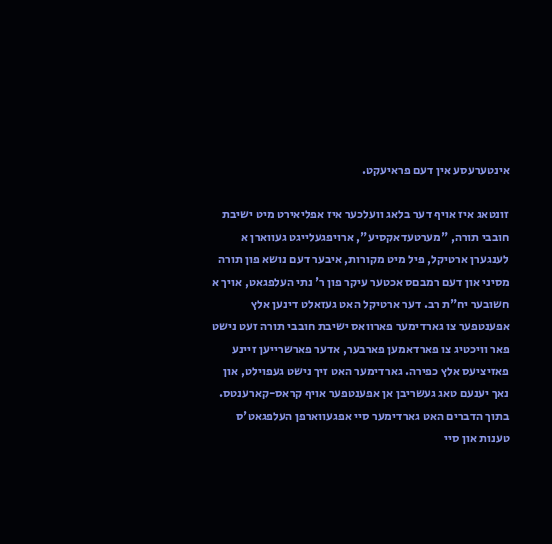אינטערעסע אין דעם פראיעקט.

זונטאג איז אויף דער בלאג וועלכער איז אפליאירט מיט ישיבת חובבי תורה, "מערטעדאקסיע", ארויפגעלייגט געווארן א לענגערן ארטיקל, פיל מיט מקורות, איבער דעם נושא פון תורה מסיני און דעם רמבםס אכטער עיקר פון ר' נתי העלפגאט, אויך א חשובער יח"ת רב. דער ארטיקל האט געזאלט דינען אלץ אפענטפער צו גארדימער פארוואס ישיבת חובבי תורה זעט נישט פאר וויכטיג צו פארדאמען פארבער, אדער פארשרייען זיינע פאזיציעס אלץ כפירה. גארדימער האט זיך נישט געפוילט, און נאך יענעם טאג געשריבן אן אפענטפער אויף קראס-קארענטס. בתוך הדברים האט גארדימער סיי אפגעווארפן העלפגאט'ס טענות און סיי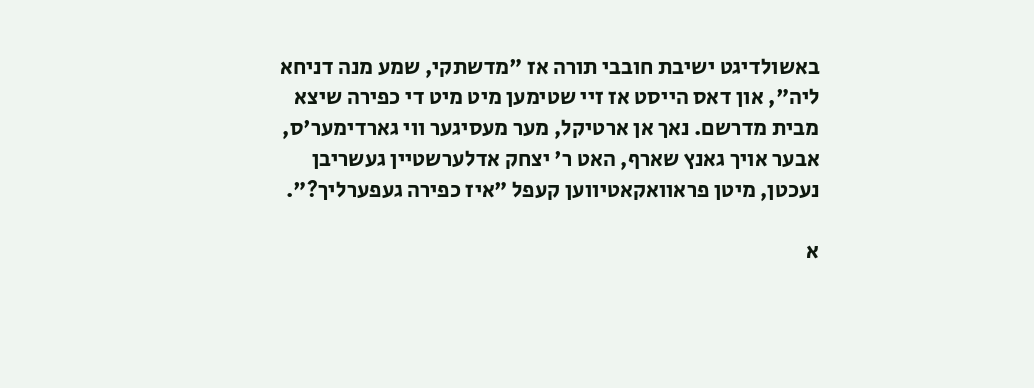באשולדיגט ישיבת חובבי תורה אז "מדשתקי, שמע מנה דניחא ליה", און דאס הייסט אז זיי שטימען מיט מיט די כפירה שיצא מבית מדרשם. נאך אן ארטיקל, מער מעסיגער ווי גארדימער'ס, אבער אויך גאנץ שארף, האט ר' יצחק אדלערשטיין געשריבן נעכטן, מיטן פראוואקאטיווען קעפל "איז כפירה געפערליך?".

א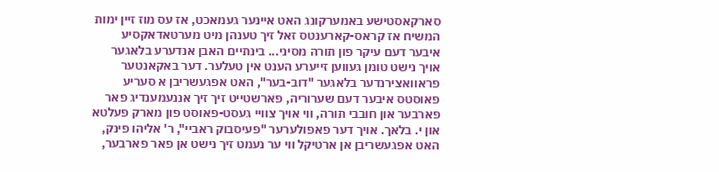סארקאסטישע באמערקונג האט איינער געמאכט, אז עס מוז זיין ימות המשיח אז קראס-קארענטס זאל זיך טענהן מיט מערטאדאקסיע איבער דעם עיקר פון תורה מסיני... בינתיים האבן אנדערע בלאגער אויך נישט טומן געווען זייערע הענט אין טעלער. דער באקאנטער פראוואצירנדער בלאגער "דוב-בער", האט אפגעשריבן א סעריע פאוסטס איבער דעם שערוריה, פארשטייט זיך זיך אננעמענדיג פאר פארבער און חובבי תורה, ווי אויך צוויי געסט-פאוסט פון מארק פעלטא און י. בלאך. אויך דער פאפולערער "פעיסבוק ראביי", ר' אליהו פינק, האט אפגעשריבן אן ארטיקל ווי ער נעמט זיך נישט אן פאר פארבער,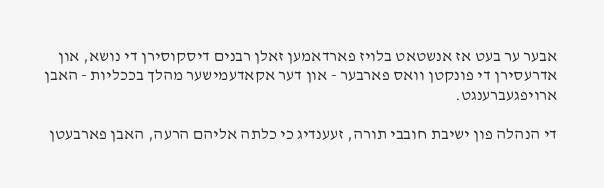אבער ער בעט אז אנשטאט בלויז פארדאמען זאלן רבנים דיסקוסירן די נושא, און אדרעסירן די פונקטן וואס פארבער - און דער אקאדעמישער מהלך בככליות - האבן ארויפגעברענגט.

די הנהלה פון ישיבת חובבי תורה, זעענדיג כי כלתה אליהם הרעה, האבן פארבעטן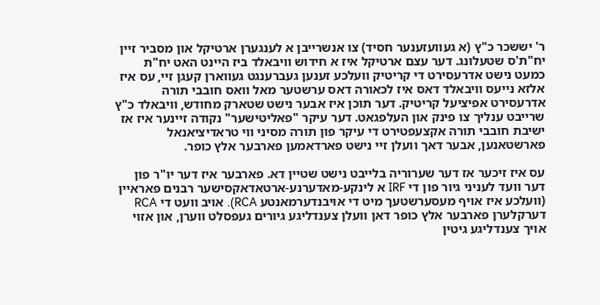ר' יששכר כ"ץ (א געוועזענער חסיד) צו אנשרייבן א לענגערן ארטיקל און מסביר זיין יח"ת'ס שטעלונג. דער עצם ארטיקל איז א חידוש וויבאלד ביז היינט האט יח"ת כמעט נישט אדרעסירט די קריטיק וועלכע זענען געברענגט געווארן קעגן זיי, עס איז אלזא נייעס וויבאלד דאס איז לכאורה דאס ערשטער מאל וואס חובבי תורה אדרעסירט אפיציעל קריטיק. דער תוכן איז אבער נישט שטארק מחודש, וויבאלד כ"ץ שרייבט ענליך צו פינק און העלפגאט. דער עיקר "פאליטישער" נקודה זיינער איז אז ישיבת חובבי תורה אקצעפטירט די עיקר פון תורה מסיני ווי טראדיציאנאל פארשטאנען, אבער דאך וועלן זיי נישט פארדאמען פארבער אלץ כופר.

עס איז זיכער אז דער שערוריה בלייבט נישט שטיין דא. פארבער איז דער יו"ר פון דער וועד לעניני גיור פון די IRF א לינקע-מאדערנע-ארטאדאקסישער רבנים פאראיין (וועלכע איז אויף מעסערשטעך מיט די אויבנדערמאנטע RCA). אויב וועט די RCA דערקלערן פארבער אלץ כופר דאן וועלן צענדליגע גיורים געפסלט ווערן, און אזוי אויך צענדליגע גיטין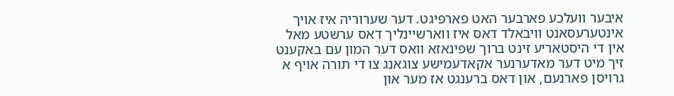איבער וועלכע פארבער האט פארפיגט. דער שערוריה איז אויך אינטערעסאנט וויבאלד דאס איז ווארשיינליך דאס ערשטע מאל אין די היסטאריע זינט ברוך שפינאזא וואס דער המון עם באקענט זיך מיט דער מאדערנער אקאדעמישע צוגאנג צו די תורה אויף א גרויסן פארנעם, און דאס ברענגט אז מער און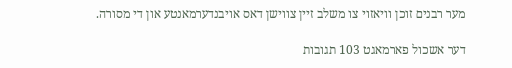מער רבנים זוכן וויאזוי צו משלב זיין צווישן דאס אויבנדערמאנטע און די מסורה.

דער אשכול פארמאגט 103 תגובות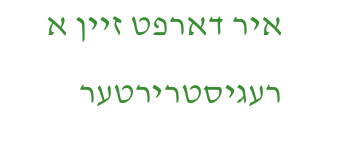איר דארפט זיין א רעגיסטרירטער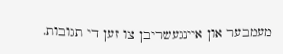מעמבער און איינגעשריבן צו זען די תגובות.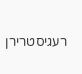רעגיסטרירן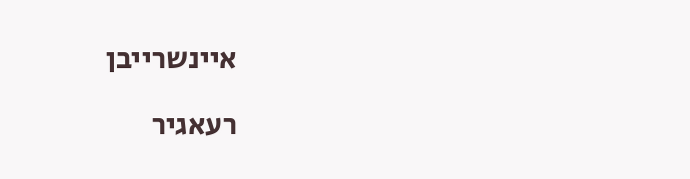איינשרייבן

רעאגיר